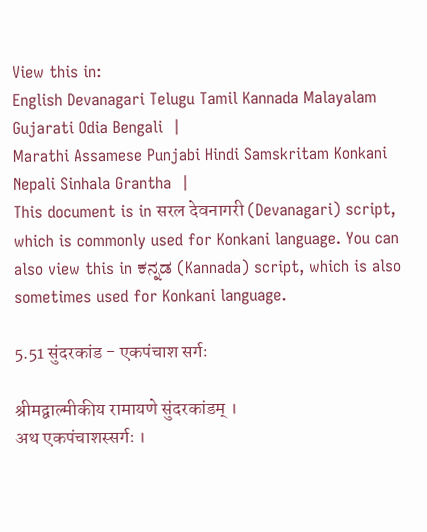View this in:
English Devanagari Telugu Tamil Kannada Malayalam Gujarati Odia Bengali  |
Marathi Assamese Punjabi Hindi Samskritam Konkani Nepali Sinhala Grantha  |
This document is in सरल देवनागरी (Devanagari) script, which is commonly used for Konkani language. You can also view this in ಕನ್ನಡ (Kannada) script, which is also sometimes used for Konkani language.

5.51 सुंदरकांड - एकपंचाश सर्गः

श्रीमद्वाल्मीकीय रामायणे सुंदरकांडम् ।
अथ एकपंचाशस्सर्गः ।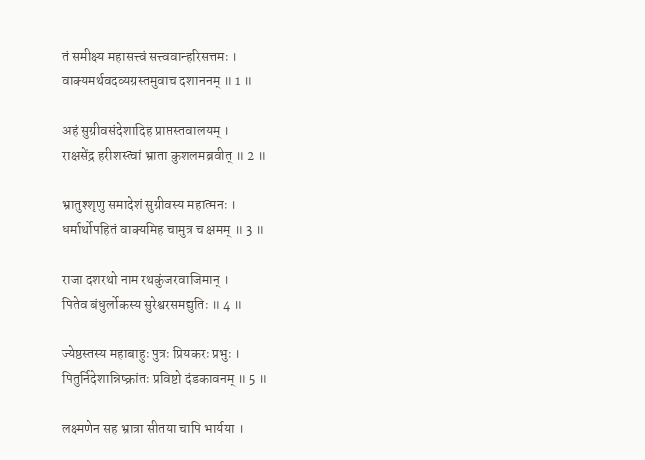तं समीक्ष्य महासत्त्वं सत्त्ववान्हरिसत्तमः ।
वाक्यमर्थवदव्यग्रस्तमुवाच दशाननम् ॥ 1 ॥

अहं सुग्रीवसंदेशादिह प्राप्तस्तवालयम् ।
राक्षसेंद्र हरीशस्त्वां भ्राता कुशलमब्रवीत् ॥ 2 ॥

भ्रातुश्शृणु समादेशं सुग्रीवस्य महात्मनः ।
धर्मार्थोपहितं वाक्यमिह चामुत्र च क्षमम् ॥ 3 ॥

राजा दशरथो नाम रथकुंजरवाजिमान् ।
पितेव बंधुर्लोकस्य सुरेश्वरसमद्युतिः ॥ 4 ॥

ज्येष्ठस्तस्य महाबाहुः पुत्रः प्रियकरः प्रभुः ।
पितुर्निदेशान्निष्क्रांतः प्रविष्टो दंडकावनम् ॥ 5 ॥

लक्ष्मणेन सह भ्रात्रा सीतया चापि भार्यया ।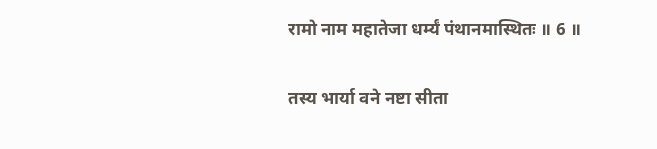रामो नाम महातेजा धर्म्यं पंथानमास्थितः ॥ 6 ॥

तस्य भार्या वने नष्टा सीता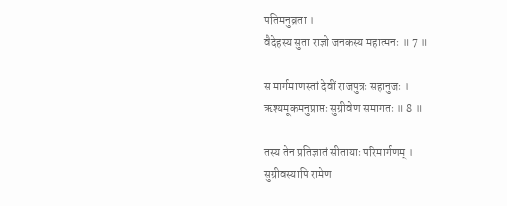पतिमनुव्रता ।
वैदेहस्य सुता राज्ञो जनकस्य महात्मनः ॥ 7 ॥

स मार्गमाणस्तां देवीं राजपुत्रः सहानुजः ।
ऋश्यमूकमनुप्राप्तः सुग्रीवेण समागतः ॥ 8 ॥

तस्य तेन प्रतिज्ञातं सीतायाः परिमार्गणम् ।
सुग्रीवस्यापि रामेण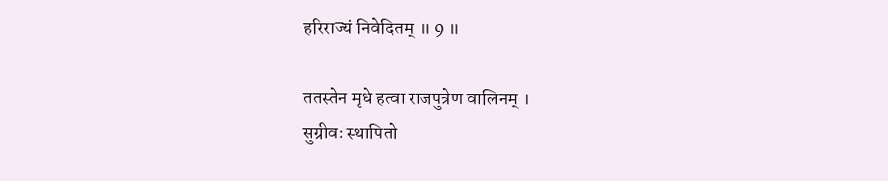हरिराज्यं निवेदितम् ॥ 9 ॥

ततस्तेन मृधे हत्वा राजपुत्रेण वालिनम् ।
सुग्रीवः स्थापितो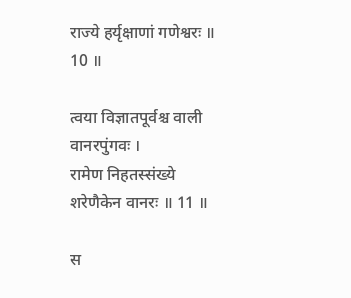राज्ये हर्यृक्षाणां गणेश्वरः ॥ 10 ॥

त्वया विज्ञातपूर्वश्च वाली वानरपुंगवः ।
रामेण निहतस्संख्ये शरेणैकेन वानरः ॥ 11 ॥

स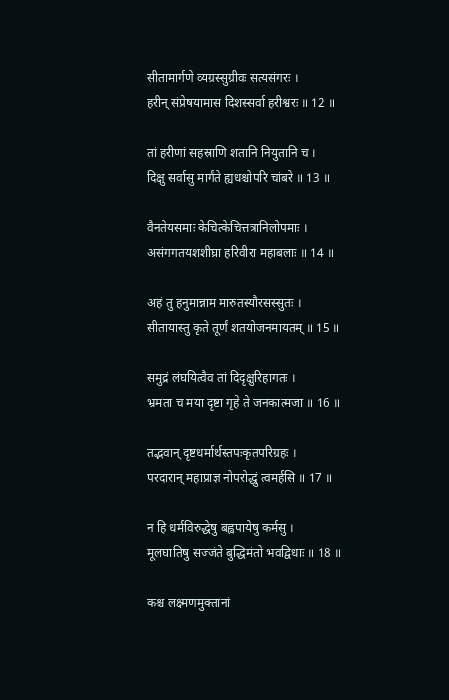सीतामार्गणे व्यग्रस्सुग्रीवः सत्यसंगरः ।
हरीन् संप्रेषयामास दिशस्सर्वा हरीश्वरः ॥ 12 ॥

तां हरीणां सहस्राणि शतानि नियुतानि च ।
दिक्षु सर्वासु मार्गंते ह्यधश्चोपरि चांबरे ॥ 13 ॥

वैनतेयसमाः केचित्केचित्तत्रानिलोपमाः ।
असंगगतयशशीघ्रा हरिवीरा महाबलाः ॥ 14 ॥

अहं तु हनुमान्नाम मारुतस्यौरसस्सुतः ।
सीतायास्तु कृते तूर्णं शतयोजनमायतम् ॥ 15 ॥

समुद्रं लंघयित्वैव तां दिदृक्षुरिहागतः ।
भ्रमता च मया दृष्टा गृहे ते जनकात्मजा ॥ 16 ॥

तद्भवान् दृष्टधर्मार्थस्तपःकृतपरिग्रहः ।
परदारान् महाप्राज्ञ नोपरोद्धुं त्वमर्हसि ॥ 17 ॥

न हि धर्मविरुद्धेषु बह्वपायेषु कर्मसु ।
मूलघातिषु सज्जंते बुद्धिमंतो भवद्विधाः ॥ 18 ॥

कश्च लक्ष्मणमुक्तानां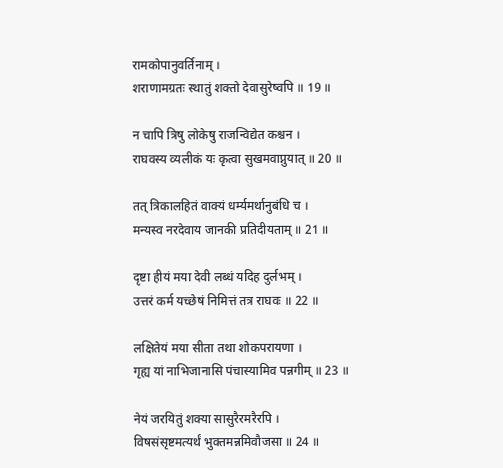रामकोपानुवर्तिनाम् ।
शराणामग्रतः स्थातुं शक्तो देवासुरेष्वपि ॥ 19 ॥

न चापि त्रिषु लोकेषु राजन्विद्येत कश्चन ।
राघवस्य व्यलीकं यः कृत्वा सुखमवाप्नुयात् ॥ 20 ॥

तत् त्रिकालहितं वाक्यं धर्म्यमर्थानुबंधि च ।
मन्यस्व नरदेवाय जानकी प्रतिदीयताम् ॥ 21 ॥

दृष्टा हीयं मया देवी लब्धं यदिह दुर्लभम् ।
उत्तरं कर्म यच्छेषं निमित्तं तत्र राघवः ॥ 22 ॥

लक्षितेयं मया सीता तथा शोकपरायणा ।
गृह्य यां नाभिजानासि पंचास्यामिव पन्नगीम् ॥ 23 ॥

नेयं जरयितुं शक्या सासुरैरमरैरपि ।
विषसंसृष्टमत्यर्थं भुक्तमन्नमिवौजसा ॥ 24 ॥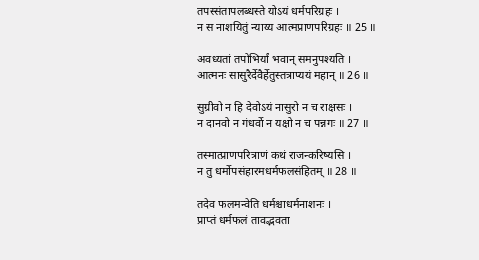तपस्संतापलब्धस्ते योऽयं धर्मपरिग्रहः ।
न स नाशयितुं न्याय्य आत्मप्राणपरिग्रहः ॥ 25 ॥

अवध्यतां तपोभिर्यां भवान् समनुपश्यति ।
आत्मनः सासुरैर्देवैर्हेतुस्तत्राप्ययं महान् ॥ 26 ॥

सुग्रीवो न हि देवोऽयं नासुरो न च राक्षसः ।
न दानवो न गंधर्वो न यक्षो न च पन्नगः ॥ 27 ॥

तस्मात्प्राणपरित्राणं कथं राजन्करिष्यसि ।
न तु धर्मोपसंहारमधर्मफलसंहितम् ॥ 28 ॥

तदेव फलमन्वेति धर्मश्चाधर्मनाशनः ।
प्राप्तं धर्मफलं तावद्भवता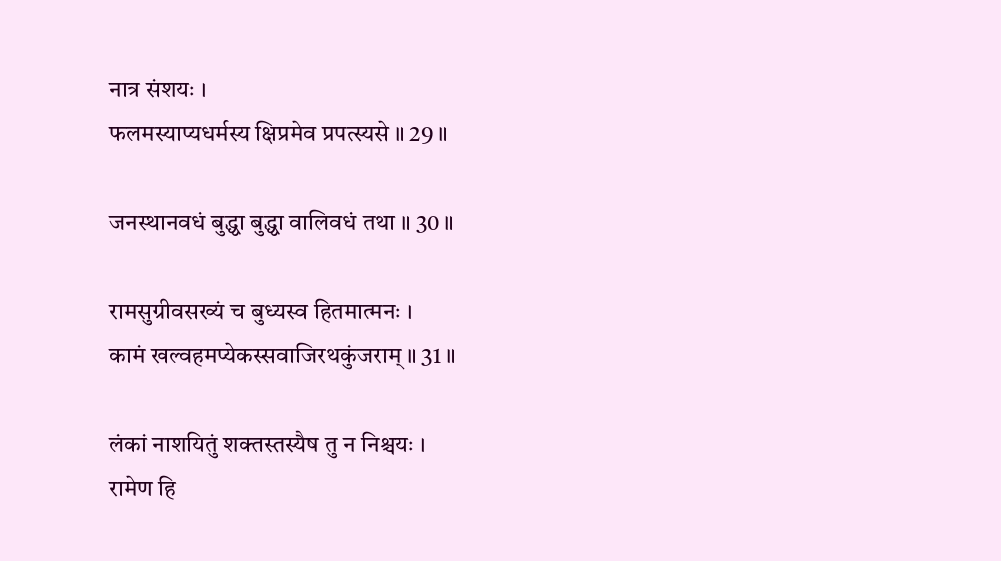नात्र संशयः ।
फलमस्याप्यधर्मस्य क्षिप्रमेव प्रपत्स्यसे ॥ 29 ॥

जनस्थानवधं बुद्ध्वा बुद्ध्वा वालिवधं तथा ॥ 30 ॥

रामसुग्रीवसख्यं च बुध्यस्व हितमात्मनः ।
कामं खल्वहमप्येकस्सवाजिरथकुंजराम् ॥ 31 ॥

लंकां नाशयितुं शक्तस्तस्यैष तु न निश्चयः ।
रामेण हि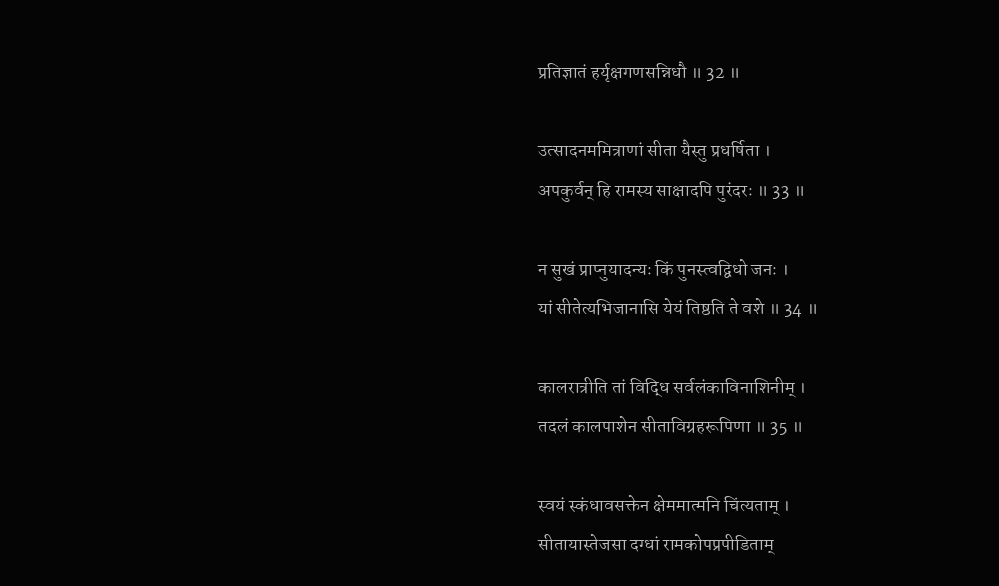प्रतिज्ञातं हर्यृक्षगणसन्निधौ ॥ 32 ॥

उत्सादनममित्राणां सीता यैस्तु प्रधर्षिता ।
अपकुर्वन् हि रामस्य साक्षादपि पुरंदरः ॥ 33 ॥

न सुखं प्राप्नुयादन्यः किं पुनस्त्वद्विधो जनः ।
यां सीतेत्यभिजानासि येयं तिष्ठति ते वशे ॥ 34 ॥

कालरात्रीति तां विद्धि सर्वलंकाविनाशिनीम् ।
तदलं कालपाशेन सीताविग्रहरूपिणा ॥ 35 ॥

स्वयं स्कंधावसक्तेन क्षेममात्मनि चिंत्यताम् ।
सीतायास्तेजसा दग्धां रामकोपप्रपीडिताम्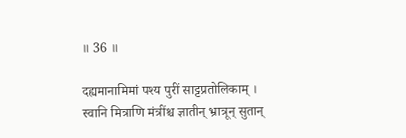॥ 36 ॥

दह्यमानामिमां पश्य पुरीं साट्टप्रतोलिकाम् ।
स्वानि मित्राणि मंत्रींश्च ज्ञातीन् भ्रात्रून् सुतान्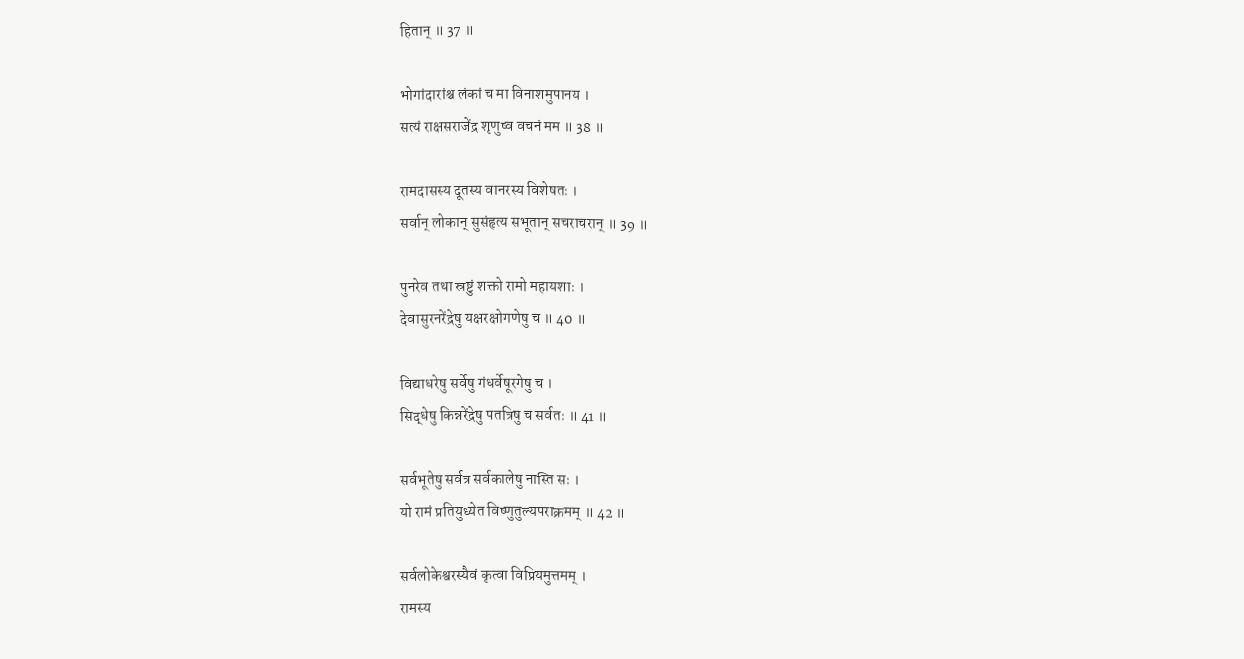हितान् ॥ 37 ॥

भोगांदारांश्च लंकां च मा विनाशमुपानय ।
सत्यं राक्षसराजेंद्र शृणुष्व वचनं मम ॥ 38 ॥

रामदासस्य दूतस्य वानरस्य विशेषतः ।
सर्वान् लोकान् सुसंहृत्य सभूतान् सचराचरान् ॥ 39 ॥

पुनरेव तथा स्रष्टुं शक्तो रामो महायशाः ।
देवासुरनरेंद्रेषु यक्षरक्षोगणेषु च ॥ 40 ॥

विद्याधरेषु सर्वेषु गंधर्वेषूरगेषु च ।
सिद्धेषु किन्नरेंद्रेषु पतत्रिषु च सर्वतः ॥ 41 ॥

सर्वभूतेषु सर्वत्र सर्वकालेषु नास्ति सः ।
यो रामं प्रतियुध्येत विष्णुतुल्यपराक्रमम् ॥ 42 ॥

सर्वलोकेश्वरस्यैवं कृत्वा विप्रियमुत्तमम् ।
रामस्य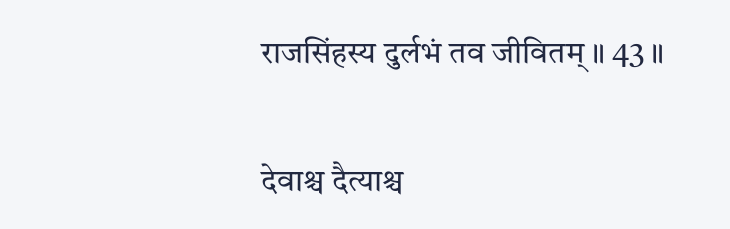राजसिंहस्य दुर्लभं तव जीवितम् ॥ 43 ॥

देवाश्च दैत्याश्च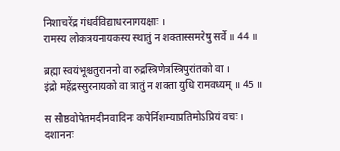निशाचरेंद्र गंधर्वविद्याधरनागयक्षाः ।
रामस्य लोकत्रयनायकस्य स्थातुं न शक्तास्समरेषु सर्वे ॥ 44 ॥

ब्रह्मा स्वयंभूश्चतुराननो वा रुद्रस्त्रिणेत्रस्त्रिपुरांतको वा ।
इंद्रो महेंद्रस्सुरनायको वा त्रातुं न शक्ता युधि रामवध्यम् ॥ 45 ॥

स सौष्ठवोपेतमदीनवादिनः कपेर्निशम्याप्रतिमोऽप्रियं वचः ।
दशाननः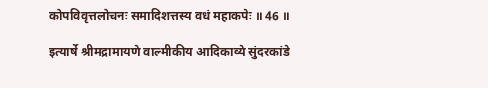कोपविवृत्तलोचनः समादिशत्तस्य वधं महाकपेः ॥ 46 ॥

इत्यार्षे श्रीमद्रामायणे वाल्मीकीय आदिकाव्ये सुंदरकांडे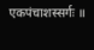एकपंचाशस्सर्गः ॥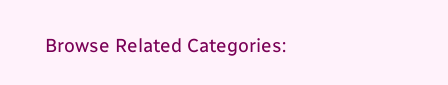Browse Related Categories: